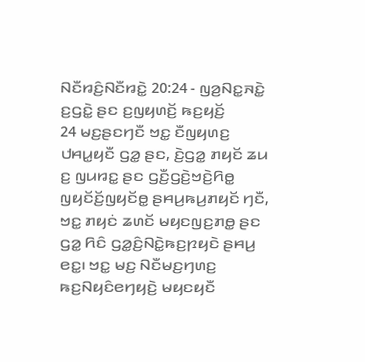ꤡꤢꤪꤙꤢꤨ꤬ꤡꤢꤪꤙꤢꤧ꤭ 20:24 - ꤜꤤ꤬ꤡꤢ꤭ꤏꤢꤧ꤭ ꤢ꤬ꤞꤢꤧ꤭ ꤔꤢ ꤢ꤬ꤜꤟꤛꤢꤩ꤬ ꤒꤢ꤬ꤟꤢꤩ꤬
24 ꤗꤢ꤬ꤔꤢꤚꤢꤪ ꤠꤢ꤭ ꤢꤪꤜꤟꤛꤢ꤬ ꤓꤌꤣ꤭ꤟꤢꤪ ꤞꤤ꤭ ꤔꤢ, ꤢꤧ꤬ꤞꤤ꤭ ꤊꤟꤢꤩ ꤘꤣ ꤢ꤬ ꤜꤣꤙꤢ꤭ ꤔꤢ ꤞꤢꤪ꤬ꤞꤢꤧ꤬ꤠꤢꤧ꤬ꤖꤥ꤭ ꤜꤟꤢꤩꤢꤩ꤬ꤜꤟꤢꤩꤥ꤭ ꤔꤌꤣ꤬ꤒꤣ꤬ꤊꤟꤢꤩ ꤚꤢꤪ, ꤠꤢ꤭ ꤊꤟꤢꤦ ꤘꤛꤢꤩ ꤗꤟꤢꤜꤢ꤬ꤊꤥ꤭ ꤔꤢ ꤞꤤ꤭ ꤖꤢꤨ ꤞꤤ꤭ꤢꤨ꤬ꤡꤢꤧ꤭ꤒꤢ꤬ꤐꤟꤢꤧ ꤔꤌꤣ꤬ ꤕꤢ꤭꤯ ꤠꤢ꤭ ꤗꤢ꤬ ꤡꤢꤪꤗꤢ꤬ꤚꤛꤢ꤬ ꤒꤢ꤬ꤡꤟꤢꤨꤕꤚꤟꤢꤧ꤬ ꤗꤟꤢꤟꤢꤪ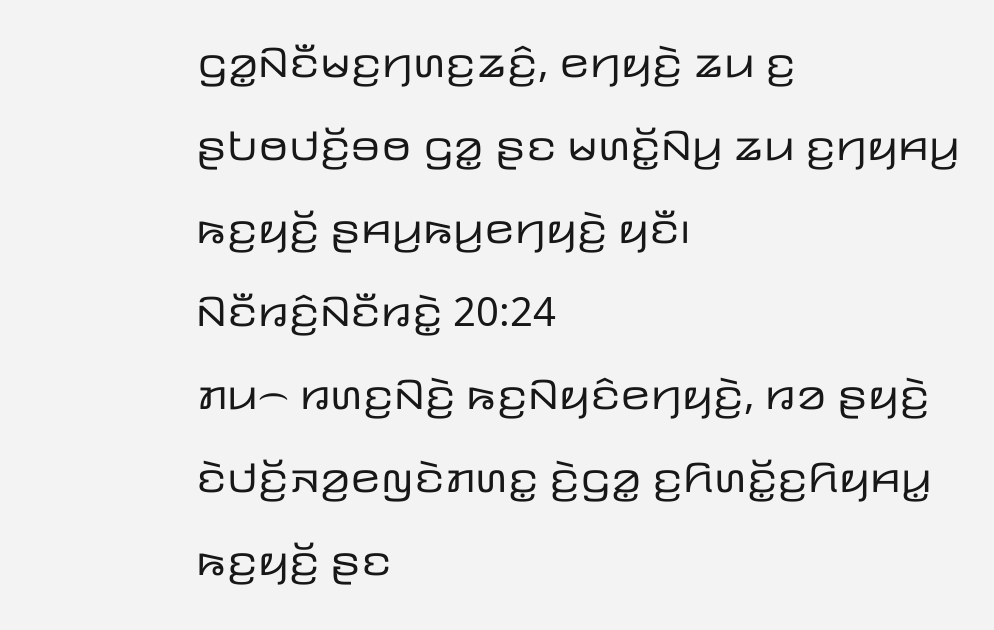ꤞꤤ꤭ꤡꤢꤪꤗꤢ꤬ꤚꤛꤢ꤬ꤘꤢꤨ꤬, ꤕꤚꤟꤢꤧ꤬ ꤘꤣ ꤢ꤬ ꤔꤝꤥꤓꤢꤩ꤬ꤋꤥ ꤞꤤ꤭ ꤔꤢ ꤗꤛꤢꤩ꤭ꤡꤣ꤬ ꤘꤣ ꤢ꤬ꤚꤟꤌꤣ꤬ ꤒꤢ꤬ꤟꤢꤩ꤬ ꤔꤌꤣ꤬ꤒꤣ꤬ꤕꤚꤟꤢꤧ꤬ ꤟꤢꤪ꤯
ꤡꤢꤪꤙꤢꤨ꤬ꤡꤢꤪꤙꤢꤧ꤭ 20:24
ꤊꤣ꤮ ꤙꤛꤢ꤬ꤡꤢꤧ꤬ ꤒꤢ꤬ꤡꤟꤢꤨꤕꤚꤟꤢꤧ꤬, ꤙꤤ ꤔꤟꤢꤧ꤬ ꤢꤧꤓꤢꤩ꤬ꤏꤤ꤬ꤕꤜꤢꤧꤊꤛꤢ꤭ ꤢꤧ꤬ꤞꤤ꤭ ꤢ꤬ꤖꤛꤢꤩ꤭ꤢ꤬ꤖꤟꤌꤣ꤭ ꤒꤢ꤬ꤟꤢꤩ꤬ ꤔꤢ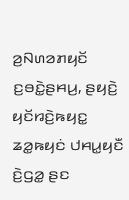ꤤ꤬ꤡꤛꤤꤊꤟꤢꤩ ꤢ꤬ꤋꤢꤧ꤭ꤔꤌꤣ꤬, ꤔꤟꤢꤧ꤬ ꤟꤢꤩꤙꤢꤧ꤬ꤒꤟꤢ꤭ ꤘꤤ꤭ꤒꤟꤢꤦ ꤓꤌꤣ꤭ꤟꤢꤪ ꤢꤧ꤬ꤞꤤ꤭ ꤔꤢ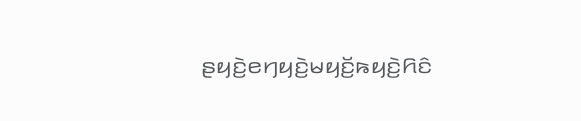ꤔꤟꤢꤧ꤬ꤕꤚꤟꤢꤧ꤬ꤗꤟꤢꤩ꤬ꤒꤟꤢꤧ꤬ꤖꤢꤨ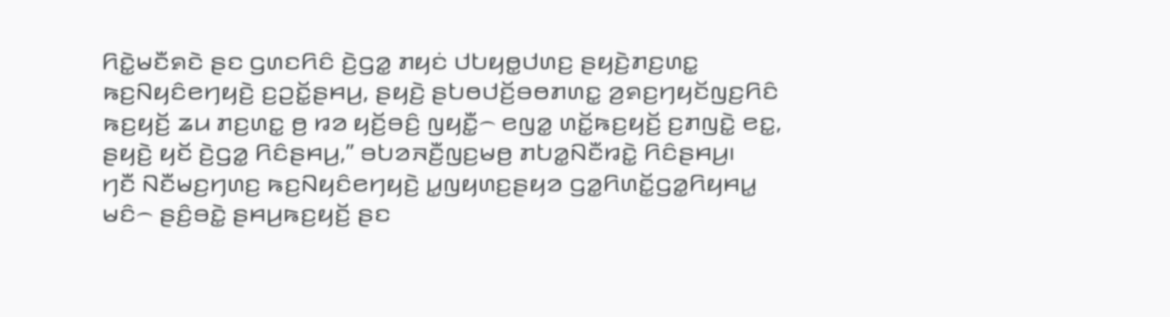ꤖꤢꤧ꤭ꤗꤢꤪꤎꤢꤧ ꤔꤢ ꤞꤛꤢꤖꤢꤨ ꤢꤧ꤬ꤞꤤ꤭ ꤊꤟꤢꤦ ꤓꤝꤟꤥ꤭ꤓꤛꤢ꤬ ꤔꤟꤢꤧ꤬ꤊꤢ꤬ꤛꤢ꤭ ꤒꤢ꤬ꤡꤟꤢꤨꤕꤚꤟꤢꤧ꤬ ꤢ꤬ꤑꤢꤩ꤭ꤔꤌꤣ꤬, ꤔꤟꤢꤧ꤬ ꤔꤝꤥꤓꤢꤩ꤬ꤋꤥꤊꤛꤢ꤭ ꤤ꤬ꤎꤢ꤬ꤚꤟꤢꤩꤜꤢ꤬ꤖꤢꤨ ꤒꤢ꤬ꤟꤢꤩ꤬ ꤘꤣ ꤊꤢ꤬ꤛꤢ꤭ ꤥ꤬ ꤙꤤ ꤟꤢꤩ꤬ꤋꤢꤨ꤬ ꤜꤟꤢꤪ꤭꤮ ꤕꤜꤤ꤭ ꤛꤢꤩ꤭ꤒꤢ꤬ꤟꤢꤩ꤬ ꤢ꤬ꤊꤜꤢꤧ꤭ ꤕꤢ꤭, ꤔꤟꤢꤧ꤬ ꤟꤢꤩ ꤢꤧ꤬ꤞꤤ꤭ ꤖꤢꤨꤔꤌꤣ꤬,” ꤋꤝꤤꤏꤢꤪ꤬ꤜꤢ꤬ꤗꤥ꤬ ꤊꤝꤤ꤭ꤡꤢꤪꤙꤢꤧ꤭ ꤖꤢꤨꤔꤌꤣ꤬꤯
ꤚꤢꤪ ꤡꤢꤪꤗꤢ꤬ꤚꤛꤢ꤬ ꤒꤢ꤬ꤡꤟꤢꤨꤕꤚꤟꤢꤧ꤬ ꤣ꤭ꤜꤟꤛꤢ꤬ꤔꤟꤤ ꤞꤤ꤭ꤖꤛꤢꤩ꤭ꤞꤤ꤭ꤖꤟꤌꤣ꤭ ꤗꤢꤨ꤮ ꤔꤢꤨ꤬ꤋꤢꤧ꤭ ꤔꤌꤣ꤬ꤒꤢ꤬ꤟꤢꤩ꤬ ꤔꤢ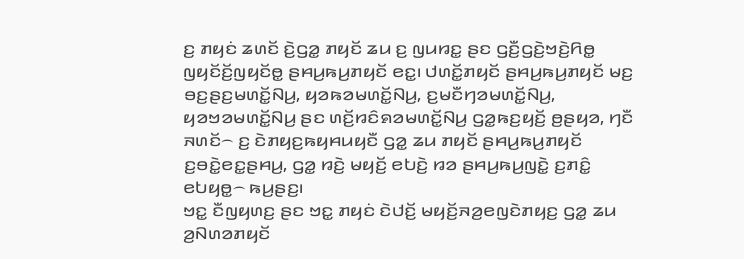ꤢ꤬ ꤊꤟꤢꤦ ꤘꤛꤢꤩ ꤢꤧ꤬ꤞꤤ꤭ ꤊꤟꤢꤩ ꤘꤣ ꤢ꤬ ꤜꤣꤙꤢ꤭ ꤔꤢ ꤞꤢꤪ꤬ꤞꤢꤧ꤬ꤠꤢꤧ꤬ꤖꤥ꤭ ꤜꤟꤢꤩꤢꤩ꤬ꤜꤟꤢꤩꤥ꤭ ꤔꤌꤣ꤬ꤒꤣ꤬ꤊꤟꤢꤩ ꤕꤢ꤭꤯ ꤓꤛꤢꤩ꤭ꤊꤟꤢꤩ ꤔꤌꤣ꤬ꤒꤣ꤬ꤊꤟꤢꤩ ꤗꤢ꤬ ꤋꤢ꤬ꤔꤢ꤬ꤗꤛꤢꤩ꤭ꤡꤣ꤬, ꤟꤤꤒꤤꤗꤛꤢꤩ꤭ꤡꤣ꤬, ꤢ꤬ꤗꤢꤪꤚꤤꤗꤛꤢꤩ꤭ꤡꤣ꤬, ꤟꤤꤠꤤꤗꤛꤢꤩ꤭ꤡꤣ꤬ ꤔꤢ ꤛꤢꤩ꤬ꤙꤢꤨꤎꤤꤗꤛꤢꤩ꤭ꤡꤣ꤬ ꤞꤤ꤭ꤒꤢ꤬ꤟꤢꤩ꤬ ꤥ꤬ꤔꤟꤤ, ꤚꤢꤪ ꤏꤛꤢꤩ꤮ ꤢ꤬ ꤢꤧꤊꤟꤢ꤬ꤒꤟꤌꤣꤟꤢꤪ ꤞꤤ꤭ ꤘꤣ ꤊꤟꤢꤩ ꤔꤌꤣ꤬ꤒꤣ꤬ꤊꤟꤢꤩ ꤢ꤬ꤋꤢꤧ꤭ꤕꤢ꤭ꤔꤌꤣ꤬, ꤞꤤ꤭ ꤙꤢꤧ꤬ ꤗꤟꤢꤩ꤬ ꤕꤝꤢꤧ꤬ ꤙꤤ ꤔꤌꤣ꤬ꤒꤣ꤬ꤜꤢꤧ꤭ ꤢ꤬ꤊꤢꤨ꤭ ꤕꤝꤟꤥ꤭꤮ ꤒꤣ꤬ꤔꤢ꤬꤯
ꤠꤢ꤭ ꤢꤪꤜꤟꤛꤢ꤬ ꤔꤢ ꤠꤢ꤭ ꤊꤟꤢꤦ ꤢꤧꤓꤢꤩ꤬ ꤗꤟꤢꤩ꤬ꤏꤤ꤬ꤕꤜꤢꤧꤊꤟꤢ꤬ ꤞꤤ꤭ ꤘꤣ ꤤ꤬ꤡꤛꤤꤊꤟꤢꤩ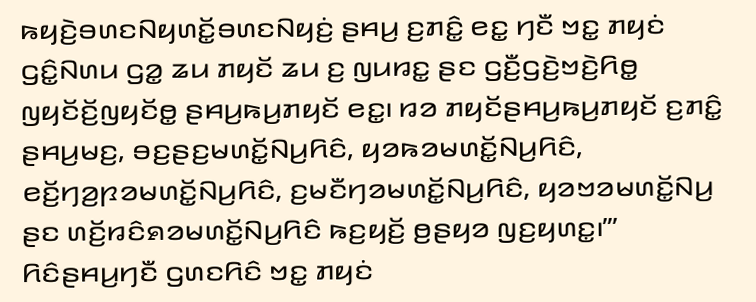ꤒꤟꤢꤧ꤬ꤋꤛꤢꤡꤟꤛꤢꤩ꤭ꤋꤛꤢꤡꤟꤢꤦ꤬ ꤔꤌꤣ꤬ ꤢ꤬ꤊꤢꤨ꤭ ꤕꤢ꤭ ꤚꤢꤪ ꤠꤢ꤭ ꤊꤟꤢꤦ ꤞꤢꤨ꤭ꤡꤛꤣ ꤞꤤ꤭ ꤘꤣ ꤊꤟꤢꤩ ꤘꤣ ꤢ꤬ ꤜꤣꤙꤢ꤭ ꤔꤢ ꤞꤢꤪ꤬ꤞꤢꤧ꤬ꤠꤢꤧ꤬ꤖꤥ꤭ ꤜꤟꤢꤩꤢꤩ꤬ꤜꤟꤢꤩꤥ꤭ ꤔꤌꤣ꤬ꤒꤣ꤬ꤊꤟꤢꤩ ꤕꤢ꤭꤯ ꤙꤤ ꤊꤟꤢꤩꤔꤌꤣ꤬ꤒꤣ꤬ꤊꤟꤢꤩ ꤢ꤬ꤊꤢꤨ꤭ ꤔꤌꤣ꤬ꤗꤢ꤬, ꤋꤢ꤬ꤔꤢ꤬ꤗꤛꤢꤩ꤭ꤡꤣ꤬ꤖꤢꤨ, ꤟꤤꤒꤤꤗꤛꤢꤩ꤭ꤡꤣ꤬ꤖꤢꤨ, ꤕꤢꤩ꤬ꤚꤤ꤬ꤐꤤꤗꤛꤢꤩ꤭ꤡꤣ꤬ꤖꤢꤨ, ꤢ꤬ꤗꤢꤪꤚꤤꤗꤛꤢꤩ꤭ꤡꤣ꤬ꤖꤢꤨ, ꤟꤤꤠꤤꤗꤛꤢꤩ꤭ꤡꤣ꤬ ꤔꤢ ꤛꤢꤩ꤬ꤙꤢꤨꤎꤤꤗꤛꤢꤩ꤭ꤡꤣ꤬ꤖꤢꤨ ꤒꤢ꤬ꤟꤢꤩ꤬ ꤥ꤬ꤔꤟꤤ ꤜꤢ꤬ꤟꤛꤢ꤭꤯”’
ꤖꤢꤨꤔꤌꤣ꤬ꤚꤢꤪ ꤞꤛꤢꤖꤢꤨ ꤠꤢ꤭ ꤊꤟꤢꤦ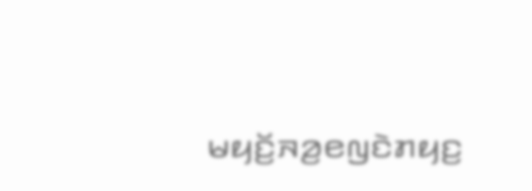ꤗꤟꤢꤩ꤬ꤏꤤ꤬ꤕꤜꤢꤧꤊꤟꤢ꤬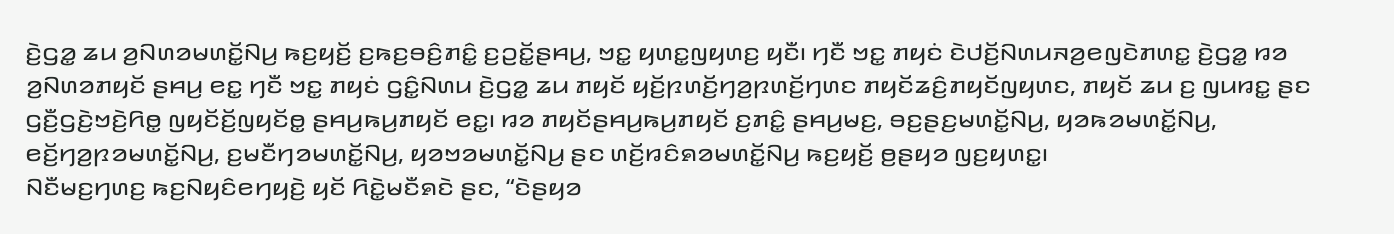ꤢꤧ꤬ꤞꤤ꤭ ꤘꤣ ꤤ꤬ꤡꤛꤤꤗꤛꤢꤩ꤭ꤡꤣ꤬ ꤒꤢ꤬ꤟꤢꤩ꤬ ꤢ꤬ꤒꤢ꤬ꤋꤢꤨ꤬ꤊꤢꤨ꤭ ꤢ꤬ꤑꤢꤩ꤭ꤔꤌꤣ꤬, ꤠꤢ꤭ ꤟꤛꤢ꤭ꤜꤟꤛꤢ꤬ ꤟꤢꤪ꤯ ꤚꤢꤪ ꤠꤢ꤭ ꤊꤟꤢꤦ ꤢꤧꤓꤢꤩ꤬ꤡꤛꤣꤏꤤ꤬ꤕꤜꤢꤧꤊꤛꤢ꤭ ꤢꤧ꤬ꤞꤤ꤭ ꤙꤤ ꤤ꤬ꤡꤛꤤꤊꤟꤢꤩ ꤔꤌꤣ꤬ ꤕꤢ꤭ ꤚꤢꤪ ꤠꤢ꤭ ꤊꤟꤢꤦ ꤞꤢꤨ꤭ꤡꤛꤣ ꤢꤧ꤬ꤞꤤ꤭ ꤘꤣ ꤊꤟꤢꤩ ꤟꤢꤩ꤬ꤐꤛꤢꤩ꤬ꤚꤤ꤬ꤐꤛꤢꤩ꤬ꤚꤛꤢ ꤊꤟꤢꤩꤘꤢꤨ꤬ꤊꤟꤢꤩꤜꤟꤛꤢ, ꤊꤟꤢꤩ ꤘꤣ ꤢ꤬ ꤜꤣꤙꤢ꤭ ꤔꤢ ꤞꤢꤪ꤬ꤞꤢꤧ꤬ꤠꤢꤧ꤬ꤖꤥ꤭ ꤜꤟꤢꤩꤢꤩ꤬ꤜꤟꤢꤩꤥ꤭ ꤔꤌꤣ꤬ꤒꤣ꤬ꤊꤟꤢꤩ ꤕꤢ꤭꤯ ꤙꤤ ꤊꤟꤢꤩꤔꤌꤣ꤬ꤒꤣ꤬ꤊꤟꤢꤩ ꤢ꤬ꤊꤢꤨ꤭ ꤔꤌꤣ꤬ꤗꤢ꤬, ꤋꤢ꤬ꤔꤢ꤬ꤗꤛꤢꤩ꤭ꤡꤣ꤬, ꤟꤤꤒꤤꤗꤛꤢꤩ꤭ꤡꤣ꤬, ꤕꤢꤩ꤬ꤚꤤ꤬ꤐꤤꤗꤛꤢꤩ꤭ꤡꤣ꤬, ꤢ꤬ꤗꤢꤪꤚꤤꤗꤛꤢꤩ꤭ꤡꤣ꤬, ꤟꤤꤠꤤꤗꤛꤢꤩ꤭ꤡꤣ꤬ ꤔꤢ ꤛꤢꤩ꤬ꤙꤢꤨꤎꤤꤗꤛꤢꤩ꤭ꤡꤣ꤬ ꤒꤢ꤬ꤟꤢꤩ꤬ ꤥ꤬ꤔꤟꤤ ꤜꤢ꤬ꤟꤛꤢ꤭꤯
ꤡꤢꤪꤗꤢ꤬ꤚꤛꤢ꤬ ꤒꤢ꤬ꤡꤟꤢꤨꤕꤚꤟꤢꤧ꤬ ꤟꤢꤩ ꤖꤢꤧ꤭ꤗꤢꤪꤎꤢꤧ ꤔꤢ, “ꤢꤧꤔꤟꤤ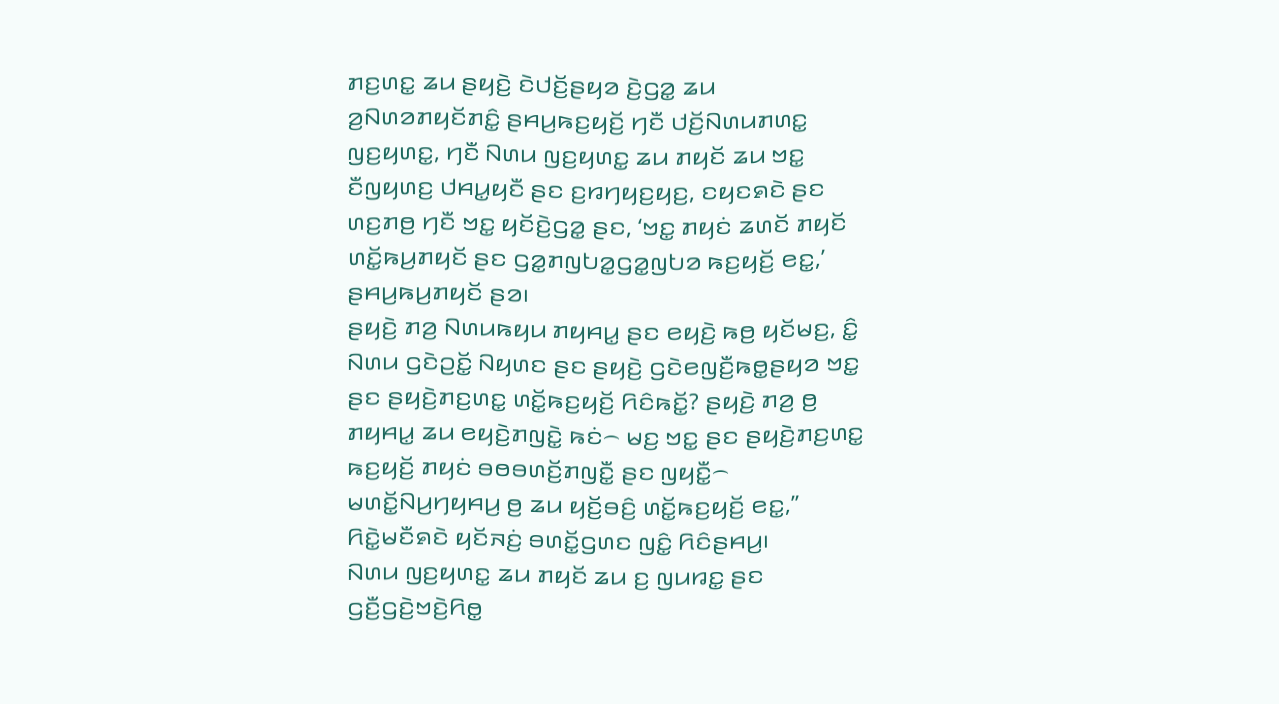ꤊꤢ꤬ꤛꤢ꤭ ꤘꤣ ꤔꤟꤢꤧ꤬ ꤢꤧꤓꤢꤩ꤬ꤔꤟꤤ ꤢꤧ꤬ꤞꤤ꤭ ꤘꤣ ꤤ꤬ꤡꤛꤤꤊꤟꤢꤩꤊꤢꤨ꤭ ꤔꤌꤣ꤬ꤒꤢ꤬ꤟꤢꤩ꤬ ꤚꤢꤪ ꤓꤢꤩ꤬ꤡꤛꤣꤊꤛꤢ꤭ ꤜꤢ꤬ꤟꤛꤢ꤭, ꤚꤢꤪ ꤡꤛꤣ ꤜꤢ꤬ꤟꤛꤢ꤭ ꤘꤣ ꤊꤟꤢꤩ ꤘꤣ ꤠꤢ꤭ ꤢꤪꤜꤟꤛꤢ꤬ ꤓꤌꤣ꤭ꤟꤢꤪ ꤔꤢ ꤢ꤬ꤙꤚꤟꤢ꤬ꤟꤢ꤬, ꤢꤟꤢꤎꤢꤧ ꤔꤢ ꤛꤢ꤬ꤊꤥ꤬ ꤚꤢꤪ ꤠꤢ꤭ ꤟꤢꤩꤢꤧ꤬ꤞꤤ꤭ ꤔꤢ, ‘ꤠꤢ꤭ ꤊꤟꤢꤦ ꤘꤛꤢꤩ ꤊꤟꤢꤩ ꤛꤢꤩ꤭ꤒꤣ꤬ꤊꤟꤢꤩ ꤔꤢ ꤞꤤ꤭ꤊꤜꤝꤤ꤭ꤞꤤ꤭ꤜꤝꤤ ꤒꤢ꤬ꤟꤢꤩ꤬ ꤕꤢ꤭,’ ꤔꤌꤣ꤬ꤒꤣ꤬ꤊꤟꤢꤩ ꤔꤤ꤯
ꤔꤟꤢꤧ꤬ ꤊꤤ꤬ ꤡꤛꤣꤒꤟꤣ ꤊꤟꤌꤣ꤭ ꤔꤢ ꤕꤟꤢꤧ꤬ ꤒꤥ꤬ ꤟꤢꤩꤗꤢ꤬, ꤢꤨ꤭ ꤡꤛꤣ ꤞꤢꤧꤑꤢꤩ꤭ ꤡꤟꤛꤢ ꤔꤢ ꤔꤟꤢꤧ꤬ ꤞꤢꤧꤕꤜꤢꤪ꤬ꤒꤥ꤭ꤔꤟꤤ ꤠꤢ꤭ ꤔꤢ ꤔꤟꤢꤧ꤬ꤊꤢ꤬ꤛꤢ꤭ ꤛꤢꤩ꤭ꤒꤢ꤬ꤟꤢꤩ꤬ ꤖꤢꤨꤒꤢꤩ꤭? ꤔꤟꤢꤧ꤬ ꤊꤤ꤬ ꤥ꤬ ꤊꤟꤌꤣ꤭ ꤘꤣ ꤕꤟꤢꤧ꤬ꤊꤜꤢꤧ꤭ ꤒꤢꤦ꤮ ꤗꤢ꤬ ꤠꤢ꤭ ꤔꤢ ꤔꤟꤢꤧ꤬ꤊꤢ꤬ꤛꤢ꤭ ꤒꤢ꤬ꤟꤢꤩ꤬ ꤊꤟꤢꤦ ꤋꤥꤋꤛꤢꤩ꤬ꤊꤜꤢꤪ꤭ ꤔꤢ ꤜꤟꤢꤪ꤭꤮ ꤗꤛꤢꤩ꤭ꤡꤣ꤬ꤚꤟꤌꤣ꤬ ꤥ꤬ ꤘꤣ ꤟꤢꤩ꤬ꤋꤢꤨ꤬ ꤛꤢꤩ꤭ꤒꤢ꤬ꤟꤢꤩ꤬ ꤕꤢ꤭,” ꤖꤢꤧ꤭ꤗꤢꤪꤎꤢꤧ ꤟꤢꤩꤏꤢꤦ꤬ ꤋꤛꤢꤩ꤭ꤞꤛꤢ ꤜꤢꤨ꤭ ꤖꤢꤨꤔꤌꤣ꤬꤯
ꤡꤛꤣ ꤜꤢ꤬ꤟꤛꤢ꤭ ꤘꤣ ꤊꤟꤢꤩ ꤘꤣ ꤢ꤬ ꤜꤣꤙꤢ꤭ ꤔꤢ ꤞꤢꤪ꤬ꤞꤢꤧ꤬ꤠꤢꤧ꤬ꤖꤥ꤭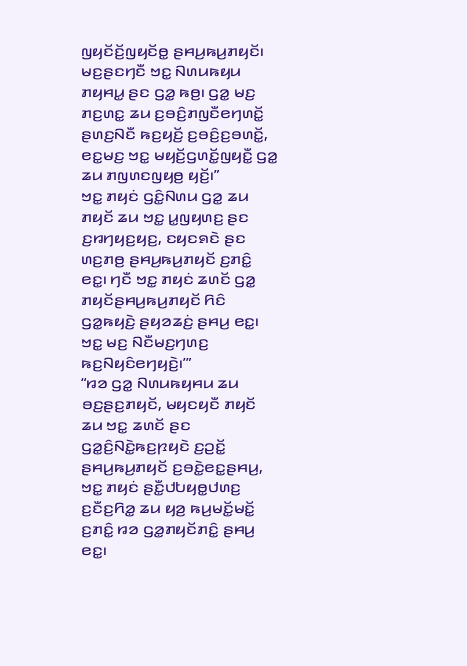ꤜꤟꤢꤩꤢꤩ꤬ꤜꤟꤢꤩꤥ꤭ ꤔꤌꤣ꤬ꤒꤣ꤬ꤊꤟꤢꤩ꤯ ꤗꤢ꤬ꤔꤢꤚꤢꤪ ꤠꤢ꤭ ꤡꤛꤣꤒꤟꤣ ꤊꤟꤌꤣ꤭ ꤔꤢ ꤞꤤ꤭ ꤒꤥ꤬꤯ ꤞꤤ꤭ ꤗꤢ꤬ ꤊꤢ꤬ꤛꤢ꤭ ꤘꤣ ꤢ꤬ꤋꤢꤨ꤬ꤊꤜꤢꤪꤕꤚꤛꤢꤩ꤭ ꤔꤛꤢ꤬ꤡꤢꤪ ꤒꤢ꤬ꤟꤢꤩ꤬ ꤢ꤬ꤋꤢꤨ꤬ꤢ꤬ꤋꤛꤢꤩ꤭, ꤕꤢ꤭ꤗꤢ꤬ ꤠꤢ꤭ ꤗꤟꤢꤩ꤬ꤞꤛꤢꤩ꤭ꤜꤟꤢꤪ꤭ ꤞꤤ꤭ ꤘꤣ ꤊꤜꤛꤢꤜꤟꤥ꤬ ꤟꤢꤩ꤬꤯”
ꤠꤢ꤭ ꤊꤟꤢꤦ ꤞꤢꤨ꤭ꤡꤛꤣ ꤞꤤ꤭ ꤘꤣ ꤊꤟꤢꤩ ꤘꤣ ꤠꤢ꤭ ꤣ꤭ꤜꤟꤛꤢ꤬ ꤔꤢ ꤢ꤬ꤙꤚꤟꤢ꤬ꤟꤢ꤬, ꤢꤟꤢꤎꤢꤧ ꤔꤢ ꤛꤢ꤬ꤊꤥ꤬ ꤔꤌꤣ꤬ꤒꤣ꤬ꤊꤟꤢꤩ ꤢ꤬ꤊꤢꤨ꤭ ꤕꤢ꤭꤯ ꤚꤢꤪ ꤠꤢ꤭ ꤊꤟꤢꤦ ꤘꤛꤢꤩ ꤞꤤ꤭ ꤊꤟꤢꤩꤔꤌꤣ꤬ꤒꤣ꤬ꤊꤟꤢꤩ ꤖꤢꤨ ꤞꤤ꤭ꤒꤟꤢꤧ꤬ ꤔꤟꤤꤘꤢꤦ꤬ ꤔꤌꤣ꤬ ꤕꤢ꤭꤯ ꤠꤢ꤭ ꤗꤢ꤬ ꤡꤢꤪꤗꤢ꤬ꤚꤛꤢ꤬ ꤒꤢ꤬ꤡꤟꤢꤨꤕꤚꤟꤢꤧ꤬꤯’”
“ꤙꤤ ꤞꤤ꤭ ꤡꤛꤣꤒꤟꤌꤣ ꤘꤣ ꤋꤢ꤬ꤔꤢ꤬ꤊꤟꤢꤩ, ꤗꤟꤢꤟꤢꤪ ꤊꤟꤢꤩ ꤘꤣ ꤠꤢ꤭ ꤘꤛꤢꤩ ꤔꤢ ꤞꤤ꤭ꤢꤨ꤬ꤡꤢꤧ꤭ꤒꤢ꤬ꤐꤟꤢꤧ ꤢ꤬ꤑꤢꤩ꤭ ꤔꤌꤣ꤬ꤒꤣ꤬ꤊꤟꤢꤩ ꤢ꤬ꤋꤢꤧ꤭ꤕꤢ꤭ꤔꤌꤣ꤬, ꤠꤢ꤭ ꤊꤟꤢꤦ ꤔꤢꤪ꤭ꤓꤝꤟꤥ꤭ꤓꤛꤢ꤬ ꤢ꤬ꤢꤪꤢ꤬ꤖꤤ꤭ ꤘꤣ ꤟꤤ꤬ ꤒꤣ꤬ꤗꤢꤩ꤭ꤗꤢꤩ꤭ ꤢ꤬ꤊꤢꤨ꤭ ꤙꤤ ꤞꤤ꤭ꤊꤟꤢꤩꤊꤢꤨ꤭ ꤔꤌꤣ꤬ ꤕꤢ꤭꤯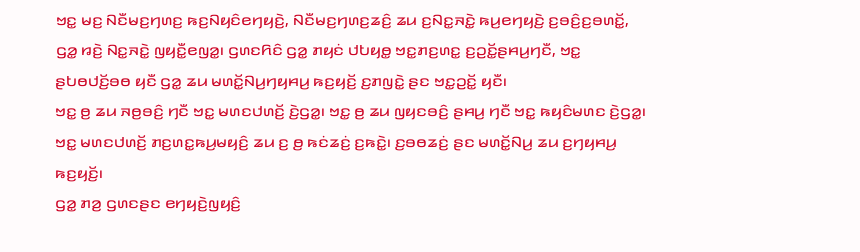ꤠꤢ꤭ ꤗꤢ꤬ ꤡꤢꤪꤗꤢ꤬ꤚꤛꤢ꤬ ꤒꤢ꤬ꤡꤟꤢꤨꤕꤚꤟꤢꤧ꤬, ꤡꤢꤪꤗꤢ꤬ꤚꤛꤢ꤬ꤘꤢꤨ꤬ ꤘꤣ ꤢ꤬ꤡꤢ꤭ꤏꤢꤧ꤭ ꤒꤣ꤬ꤕꤚꤟꤢꤧ꤬ ꤢ꤬ꤋꤢꤨ꤬ꤢ꤬ꤋꤛꤢꤩ꤭, ꤞꤤ꤭ ꤙꤢꤧ꤬ ꤡꤢ꤭ꤏꤢꤧ꤭ ꤜꤟꤢꤪ꤭ꤕꤜꤤ꤭꤯ ꤞꤛꤢꤖꤢꤨ ꤞꤤ꤭ ꤊꤟꤢꤦ ꤓꤝꤟꤥ꤭ ꤠꤢ꤭ꤊꤢ꤬ꤛꤢ꤭ ꤢ꤬ꤑꤢꤩ꤭ꤔꤌꤣ꤬ꤚꤢꤪ, ꤠꤢ꤭ ꤔꤝꤥꤓꤢꤩ꤬ꤋꤥ ꤟꤢꤪ ꤞꤤ꤭ ꤘꤣ ꤗꤛꤢꤩ꤭ꤡꤣ꤬ꤚꤟꤌꤣ꤬ ꤒꤢ꤬ꤟꤢꤩ꤬ ꤢ꤬ꤊꤜꤢꤧ꤭ ꤔꤢ ꤠꤢ꤭ꤑꤢꤩ꤭ ꤟꤢꤪ꤯
ꤠꤢ꤭ ꤥ꤬ ꤘꤣ ꤏꤥ꤬ꤋꤢꤨ꤬ ꤚꤢꤪ ꤠꤢ꤭ ꤗꤛꤢꤓꤛꤢꤩ꤬ ꤢꤧ꤬ꤞꤤ꤭꤯ ꤠꤢ꤭ ꤥ꤬ ꤘꤣ ꤜꤟꤢꤋꤢꤨ꤬ ꤔꤌꤣ꤬ ꤚꤢꤪ ꤠꤢ꤭ ꤒꤟꤢꤨꤗꤛꤢ ꤢꤧ꤬ꤞꤤ꤭꤯ ꤠꤢ꤭ ꤗꤛꤢꤓꤛꤢꤩ꤬ ꤊꤢ꤬ꤛꤢ꤭ꤒꤣ꤬ꤗꤟꤢꤨ꤬ ꤘꤣ ꤢ꤬ ꤥ꤬ ꤒꤢꤦꤘꤢꤦ꤬ ꤢ꤬ꤒꤢꤧ꤭꤯ ꤢ꤬ꤋꤥꤘꤢꤦ꤬ ꤔꤢ ꤗꤛꤢꤩ꤭ꤡꤣ꤬ ꤘꤣ ꤢ꤬ꤚꤟꤌꤣ꤬ ꤒꤢ꤬ꤟꤢꤩ꤬꤯
ꤞꤤ꤭ ꤊꤤ꤬ ꤞꤛꤢꤔꤢ ꤕꤚꤟꤢꤧ꤬ꤜꤟꤢꤨ꤬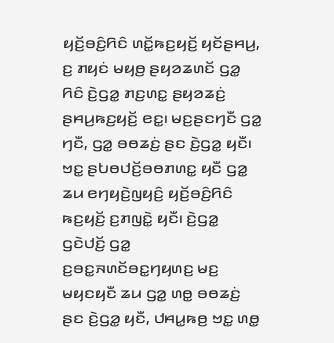ꤟꤢꤩ꤬ꤋꤢꤨ꤬ꤖꤢꤨ ꤛꤢꤩ꤭ꤒꤢ꤬ꤟꤢꤩ꤬ ꤟꤢꤩꤔꤌꤣ꤬, ꤢ꤬ ꤊꤟꤢꤦ ꤗꤟꤥ꤬ ꤔꤟꤤꤘꤛꤢꤩ ꤞꤤ꤭ ꤖꤢꤨ ꤢꤧ꤬ꤞꤤ꤭ ꤊꤢ꤬ꤛꤢ꤭ ꤔꤟꤤꤘꤢꤦ꤬ ꤔꤌꤣ꤬ꤒꤢ꤬ꤟꤢꤩ꤬ ꤕꤢ꤭꤯ ꤗꤢ꤬ꤔꤢꤚꤢꤪ ꤞꤤ꤭ ꤚꤢꤪ, ꤞꤤ꤭ ꤋꤥꤘꤢꤦ꤬ ꤔꤢ ꤢꤧ꤬ꤞꤤ꤭ ꤟꤢꤪ꤯ ꤠꤢ꤭ ꤔꤝꤥꤓꤢꤩ꤬ꤋꤥꤊꤛꤢ꤭ ꤟꤢꤪ ꤞꤤ꤭ ꤘꤣ ꤕꤚꤟꤢꤧ꤬ꤜꤟꤢꤨ꤬ ꤟꤢꤩ꤬ꤋꤢꤨ꤬ꤖꤢꤨ ꤒꤢ꤬ꤟꤢꤩ꤬ ꤢ꤬ꤊꤜꤢꤧ꤭ ꤟꤢꤪ꤯ ꤢꤧ꤬ꤞꤤ꤭ ꤞꤢꤧꤓꤢꤩ꤬ ꤞꤤ꤭ ꤢ꤬ꤋꤢ꤭ꤏꤛꤢꤩꤋꤢ꤭ꤚꤟꤛꤢ꤬ ꤗꤢ꤬ ꤗꤟꤢꤟꤢꤪ ꤘꤣ ꤞꤤ꤭ ꤛꤥ꤭ ꤋꤥꤘꤢꤦ꤬ ꤔꤢ ꤢꤧ꤬ꤞꤤ꤭ ꤟꤢꤪ, ꤓꤌꤣ꤭ꤒꤥ꤬ ꤠꤢ꤭ ꤛꤥ꤭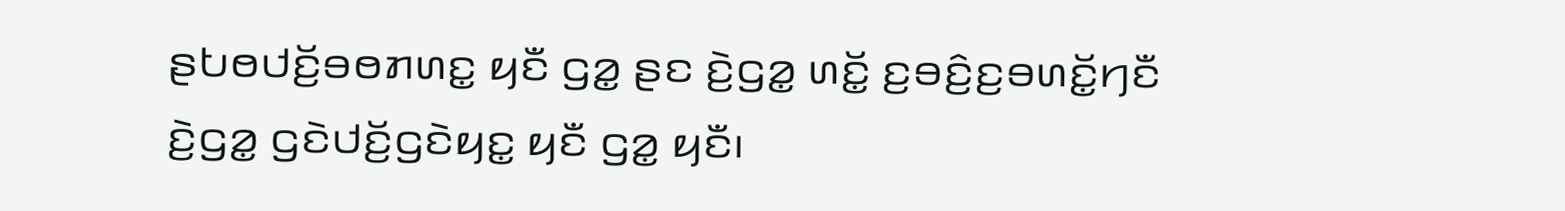ꤔꤝꤥꤓꤢꤩ꤬ꤋꤥꤊꤛꤢ꤭ ꤟꤢꤪ ꤞꤤ꤭ ꤔꤢ ꤢꤧ꤬ꤞꤤ꤭ ꤛꤢꤩ꤭ ꤢ꤬ꤋꤢꤨ꤬ꤢ꤬ꤋꤛꤢꤩ꤭ꤚꤢꤪ ꤢꤧ꤬ꤞꤤ꤭ ꤞꤢꤧꤓꤢꤩ꤬ꤞꤢꤧꤟꤢ꤭ ꤟꤢꤪ ꤞꤤ꤭ ꤟꤢꤪ꤯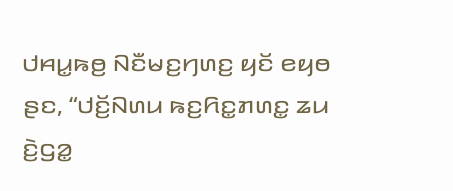ꤓꤌꤣ꤭ꤒꤥ꤬ ꤡꤢꤪꤗꤢ꤬ꤚꤛꤢ꤬ ꤟꤢꤩ ꤕꤟꤥ ꤔꤢ, “ꤓꤢꤩ꤬ꤡꤛꤣ ꤒꤢ꤬ꤖꤢ꤭ꤊꤛꤢ꤭ ꤘꤣ ꤢꤧ꤬ꤞꤤ꤭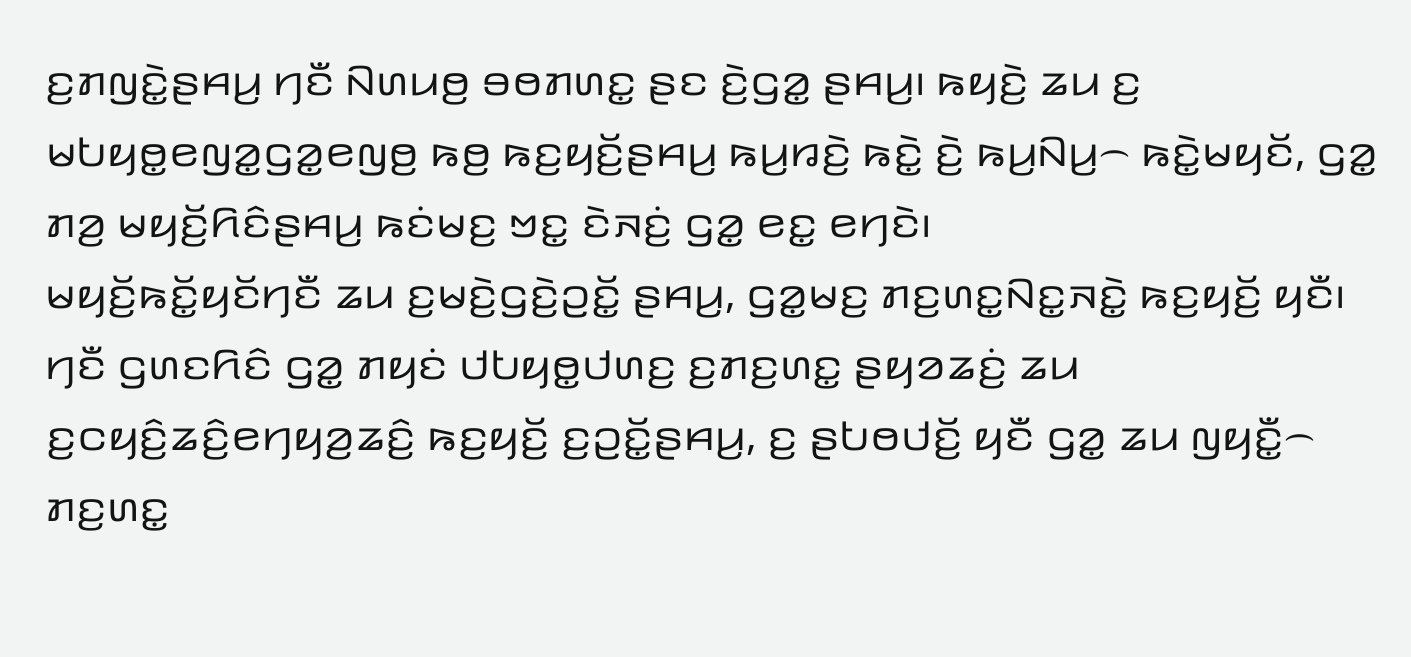ꤢ꤬ꤊꤜꤢꤧ꤭ꤔꤌꤣ꤬ ꤚꤢꤪ ꤡꤛꤣꤥ꤬ ꤋꤥꤊꤛꤢ꤭ ꤔꤢ ꤢꤧ꤬ꤞꤤ꤭ ꤔꤌꤣ꤬꤯ ꤒꤟꤢꤧ꤬ ꤘꤣ ꤢ꤬ ꤗꤝꤟꤥ꤭ꤕꤜꤤ꤭ꤞꤤ꤭ꤕꤜꤥ꤬ ꤒꤥ꤬ ꤒꤢ꤬ꤟꤢꤩ꤬ꤔꤌꤣ꤬ ꤒꤣ꤬ꤙꤢꤧ꤬ ꤒꤢꤧ꤭ ꤢꤧ꤬ ꤒꤣ꤬ꤡꤣ꤬꤮ ꤒꤢꤧ꤭ꤗꤟꤢꤩ, ꤞꤤ꤭ ꤊꤤ꤬ ꤗꤟꤢꤩ꤬ꤖꤢꤨꤔꤌꤣ꤬ ꤒꤢꤦꤗꤢ꤬ ꤠꤢ꤭ ꤢꤧꤏꤢꤦ꤬ ꤞꤤ꤭ ꤕꤢ꤭ ꤕꤚꤢꤧ꤯
ꤗꤟꤢꤩ꤬ꤒꤢꤩ꤭ꤟꤢꤩꤚꤢꤪ ꤘꤣ ꤢ꤬ꤗꤢꤧ꤬ꤞꤢꤧ꤬ꤑꤢꤩ꤭ ꤔꤌꤣ꤬, ꤞꤤ꤭ꤗꤢ꤬ ꤊꤢ꤬ꤛꤢ꤭ꤡꤢ꤭ꤏꤢꤧ꤭ ꤒꤢ꤬ꤟꤢꤩ꤬ ꤟꤢꤪ꤯ ꤚꤢꤪ ꤞꤛꤢꤖꤢꤨ ꤞꤤ꤭ ꤊꤟꤢꤦ ꤓꤝꤟꤥ꤭ꤓꤛꤢ꤬ ꤢ꤬ꤊꤢ꤬ꤛꤢ꤭ ꤔꤟꤤꤘꤢꤦ꤬ ꤘꤣ ꤢ꤬ꤍꤟꤢꤨ꤬ꤘꤢꤨ꤬ꤕꤚꤟꤤ꤬ꤘꤢꤨ꤬ ꤒꤢ꤬ꤟꤢꤩ꤬ ꤢ꤬ꤑꤢꤩ꤭ꤔꤌꤣ꤬, ꤢ꤬ ꤔꤝꤥꤓꤢꤩ꤬ ꤟꤢꤪ ꤞꤤ꤭ ꤘꤣ ꤜꤟꤢꤪ꤭꤮ ꤊꤢ꤬ꤛꤢ꤭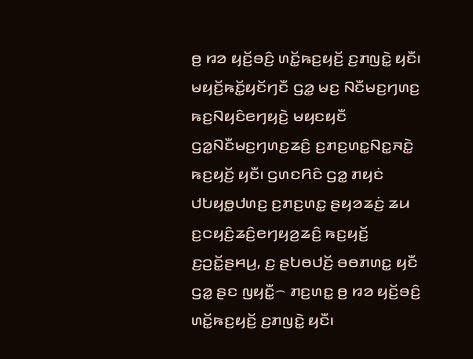ꤥ꤬ ꤙꤤ ꤟꤢꤩ꤬ꤋꤢꤨ꤬ ꤛꤢꤩ꤭ꤒꤢ꤬ꤟꤢꤩ꤬ ꤢ꤬ꤊꤜꤢꤧ꤭ ꤟꤢꤪ꤯
ꤗꤟꤢꤩ꤬ꤒꤢꤩ꤭ꤟꤢꤩꤚꤢꤪ ꤞꤤ꤭ ꤗꤢ꤬ ꤡꤢꤪꤗꤢ꤬ꤚꤛꤢ꤬ ꤒꤢ꤬ꤡꤟꤢꤨꤕꤚꤟꤢꤧ꤬ ꤗꤟꤢꤟꤢꤪ ꤞꤤ꤭ꤡꤢꤪꤗꤢ꤬ꤚꤛꤢ꤬ꤘꤢꤨ꤬ ꤢ꤬ꤊꤢ꤬ꤛꤢ꤭ꤡꤢ꤭ꤏꤢꤧ꤭ ꤒꤢ꤬ꤟꤢꤩ꤬ ꤟꤢꤪ꤯ ꤞꤛꤢꤖꤢꤨ ꤞꤤ꤭ ꤊꤟꤢꤦ ꤓꤝꤟꤥ꤭ꤓꤛꤢ꤬ ꤢ꤬ꤊꤢ꤬ꤛꤢ꤭ ꤔꤟꤤꤘꤢꤦ꤬ ꤘꤣ ꤢ꤬ꤍꤟꤢꤨ꤬ꤘꤢꤨ꤬ꤕꤚꤟꤤ꤬ꤘꤢꤨ꤬ ꤒꤢ꤬ꤟꤢꤩ꤬ ꤢ꤬ꤑꤢꤩ꤭ꤔꤌꤣ꤬, ꤢ꤬ ꤔꤝꤥꤓꤢꤩ꤬ ꤋꤥꤊꤛꤢ꤭ ꤟꤢꤪ ꤞꤤ꤭ ꤔꤢ ꤜꤟꤢꤪ꤭꤮ ꤊꤢ꤬ꤛꤢ꤭ ꤥ꤬ ꤙꤤ ꤟꤢꤩ꤬ꤋꤢꤨ꤬ ꤛꤢꤩ꤭ꤒꤢ꤬ꤟꤢꤩ꤬ ꤢ꤬ꤊꤜꤢꤧ꤭ ꤟꤢꤪ꤯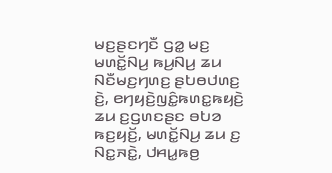ꤗꤢ꤬ꤔꤢꤚꤢꤪ ꤞꤤ꤭ ꤗꤢ꤬ ꤗꤛꤢꤩ꤭ꤡꤣ꤬ ꤒꤣ꤬ꤡꤣ꤬ ꤘꤣ ꤡꤢꤪꤗꤢ꤬ꤚꤛꤢ꤬ ꤔꤝꤥꤓꤛꤢ꤬ ꤢꤧ꤬, ꤕꤚꤟꤢꤧ꤬ꤜꤢꤨ꤭ꤒꤛꤢ꤭ꤒꤟꤢꤧ꤬ ꤘꤣ ꤢ꤬ꤞꤛꤢꤔꤢ ꤋꤝꤤ ꤒꤢ꤬ꤟꤢꤩ꤬, ꤗꤛꤢꤩ꤭ꤡꤣ꤬ ꤘꤣ ꤢ꤬ ꤡꤢ꤭ꤏꤢꤧ꤭, ꤓꤌꤣ꤭ꤒꤥ꤬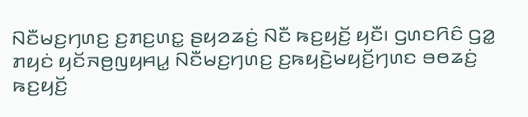ꤡꤢꤪꤗꤢ꤬ꤚꤛꤢ꤬ ꤢ꤬ꤊꤢ꤬ꤛꤢ꤭ ꤔꤟꤤꤘꤢꤦ꤬ ꤡꤢꤪ ꤒꤢ꤬ꤟꤢꤩ꤬ ꤟꤢꤪ꤯ ꤞꤛꤢꤖꤢꤨ ꤞꤤ꤭ ꤊꤟꤢꤦ ꤟꤢꤩꤏꤥ꤬ꤜꤟꤌꤣ꤭ ꤡꤢꤪꤗꤢ꤬ꤚꤛꤢ꤬ ꤢ꤬ꤒꤟꤢꤧ꤬ꤗꤟꤢꤩ꤬ꤚꤛꤢ ꤋꤥꤘꤢꤦ꤬ ꤒꤢ꤬ꤟꤢꤩ꤬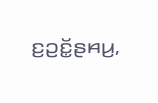ꤢ꤬ꤑꤢꤩ꤭ꤔꤌꤣ꤬,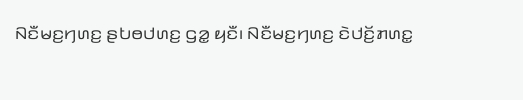ꤡꤢꤪꤗꤢ꤬ꤚꤛꤢ꤬ ꤔꤝꤥꤓꤛꤢ꤬ ꤞꤤ꤭ ꤟꤢꤪ꤯ ꤡꤢꤪꤗꤢ꤬ꤚꤛꤢ꤬ ꤢꤧꤓꤢꤩ꤬ꤊꤛꤢ꤭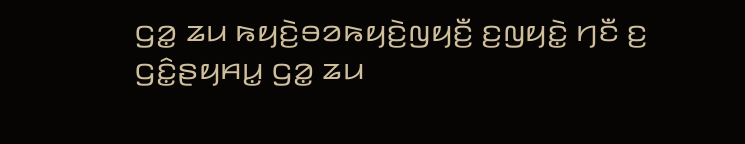ꤞꤤ꤭ ꤘꤣ ꤒꤟꤢꤧ꤬ꤋꤤꤒꤟꤢꤧ꤬ꤜꤟꤢꤪ꤬ ꤢ꤬ꤜꤟꤢꤧ꤭ ꤚꤢꤪ ꤢ꤬ ꤞꤢꤨ꤭ꤔꤟꤌꤣ꤭ ꤞꤤ꤭ ꤘꤣ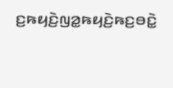ꤢ꤬ꤒꤟꤢꤧ꤬ꤜꤤ꤭ꤒꤟꤢꤧ꤬ꤒꤢ꤬ꤋꤢꤧ꤭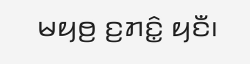ꤗꤟꤥ꤬ ꤢ꤬ꤊꤢꤨ꤭ ꤟꤢꤪ꤯